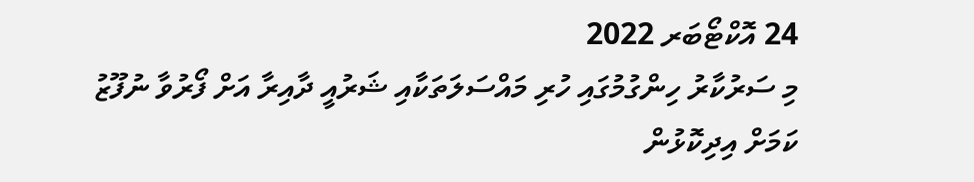24 އޮކްޓޯބަރ 2022
މި ސަރުކާރު ހިންގުމުގައި ހުރި މައްސަލަތަކާއި ޝަރުއީ ދާއިރާ އަށް ފޯރުވާ ނުފޫޒު ކަމަށް އިދިކޮޅުން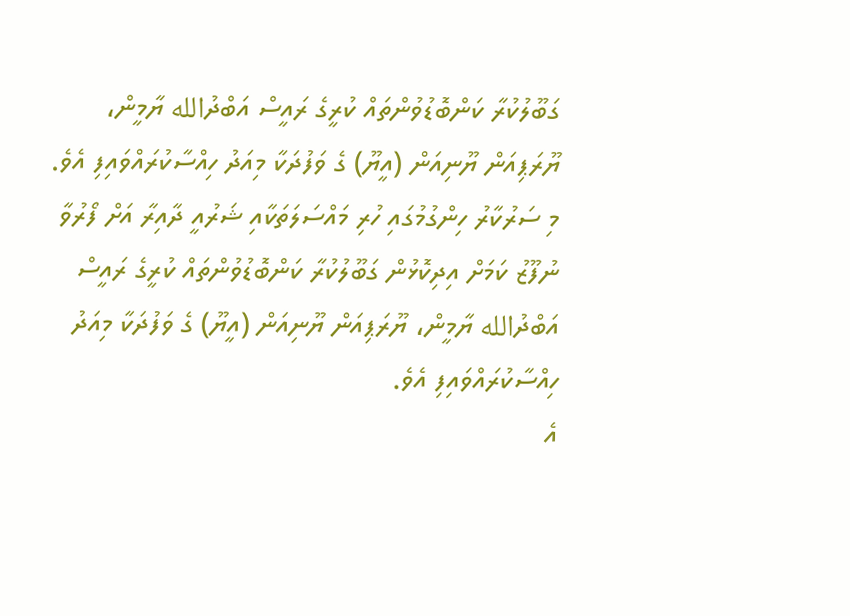ގަބޫލުކުރާ ކަންބޮޑުވުންތައް ކުރީގެ ރައީސް އަބްދުالله ޔާމީން، ޔޫރަޕިއަން ޔޫނިއަން (އީޔޫ) ގެ ވަފުދަކާ މިއަދު ހިއްސާކުރައްވައިފި އެވެ.
މި ސަރުކާރު ހިންގުމުގައި ހުރި މައްސަލަތަކާއި ޝަރުއީ ދާއިރާ އަށް ފޯރުވާ ނުފޫޒު ކަމަށް އިދިކޮޅުން ގަބޫލުކުރާ ކަންބޮޑުވުންތައް ކުރީގެ ރައީސް އަބްދުالله ޔާމީން، ޔޫރަޕިއަން ޔޫނިއަން (އީޔޫ) ގެ ވަފުދަކާ މިއަދު ހިއްސާކުރައްވައިފި އެވެ.
އެ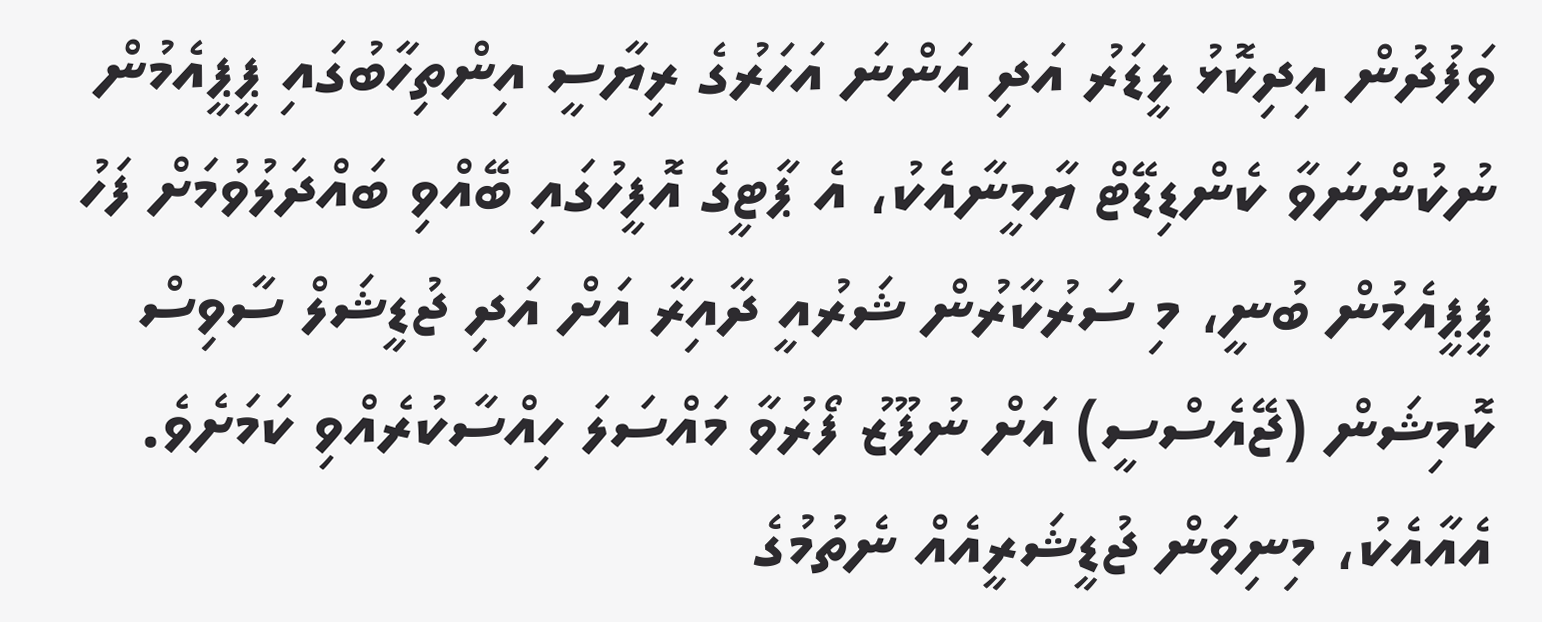ވަފުދުން އިދިކޮޅު ލީޑަރު އަދި އަންނަ އަހަރުގެ ރިޔާސީ އިންތިހާބުގައި ޕީޕީއެމުން ނުކުންނަވާ ކެންޑިޑޭޓް ޔާމީނާއެކު، އެ ޕާޓީގެ އޮފީހުގައި ބޭއްވި ބައްދަލުވުމަށް ފަހު ޕީޕީއެމުން ބުނީ، މި ސަރުކާރުން ޝަރުއީ ދާއިރާ އަށް އަދި ޖުޑީޝަލް ސާވިސް ކޮމިޝަން (ޖޭއެސްސީ) އަށް ނުފޫޒު ފޯރުވާ މައްސަލަ ހިއްސާކުރެއްވި ކަމަށެވެ.
އެއާއެކު، މިނިވަން ޖުޑީޝަރީއެއް ނެތުމުގެ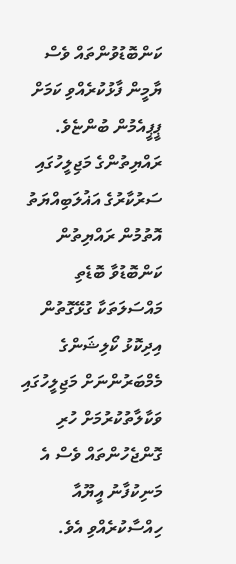ކަންބޮޑުވުންތައް ވެސް ޔާމީން ފާޅުކުރެއްވި ކަމަށް ޕީޕީއެމުން ބުންޏެވެ.
ރައްޔިތުންގެ މަޖިލީހުގައި ސަރުކާރުގެ އަޣުލަބިއްޔަތު އޮތުމުން ރައްޔިތުން ކަންބޮޑުވާ ބޮޑެތި މައްސަލަތަކާ ގުޅޭގޮތުން އިދިކޮޅު ކޯލިޝަންގެ މެމްބަރުންނަށް މަޖިލީހުގައި ވަކާލާތުކުރުމަށް ހުރި ގޮންޖެހުންތައް ވެސް އެ މަނިކުފާނު އީޔޫއާ ހިއްސާކުރެއްވި އެވެ.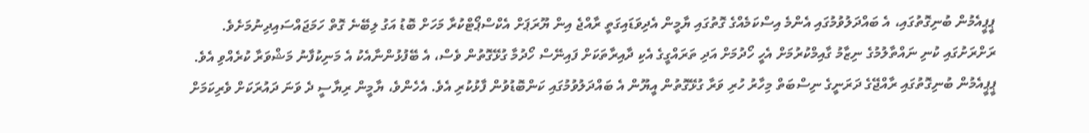ޕީޕީއެމުން ބުނިގޮތުގައި، އެ ބައްދަލުވުމުގައި އެންމެ އިސްކަމެއްގެ ގޮތުގައި ޔާމީން އެދިވަޑައިގަތީ ރާއްޖެ އިން ޔޫރަޕަށް އެކްސްޕޯޓްކުރާ މަހަށް ބޮޑު އަގު ލިބޭނެ ގޮތް ހަމަޖައްސައިދިނުމަށެވެ.
ރަށްރަށުގައި ކުނި ނައްތާލުމުގެ ނިޒާމު ގާއިމްކުރުމަށް އެހީ ހޯދުމަށް އަދި ތަރައްގީގެ އެކި ދާއިރާތަކަށް ފައިނޭސް ހޯދުމާ ގުޅޭގޮތުން ވެސް، އެ ބޭފުޅުންނާއެކު އެ މަނިކުފާނު މަޝްވަރާ ކުރެއްވި އެވެ.
ޕީޕީއެމުން ބުނިގޮތުގައި ރާއްޖޭގެ ދަރަނީގެ ނިސްބަތް މިހާރު ހުރި ވަރާ ގުޅޭގޮތުން އީޔޫން އެ ބައްދަލުވުމުގައި ކަންބޮޑުވުން ފާޅުކުރި އެވެ. އެހެންވެ، ޔާމީން ރިޔާސީ ދެ ވަނަ ދައުރަކަށް ވެރިކަމަށް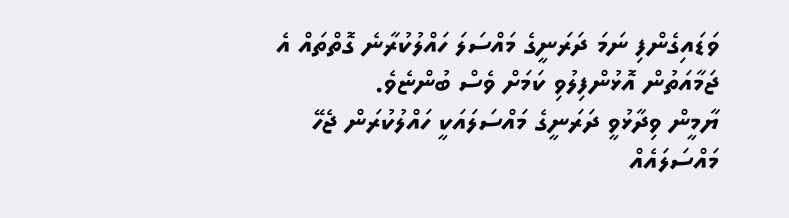ވަޑައިގެންފި ނަމަ ދަރަނީގެ މައްސަލަ ހައްލުކުރާނެ ގޮތްތައް އެ ޖަމާއަތުން އޮޅުންފިލުވި ކަމަށް ވެސް ބުންޏެވެ.
ޔާމީން ވިދާޅުވީ ދަރަނީގެ މައްސަލައަކީ ހައްލުކުރަން ޖެހޭ މައްސަލައެއް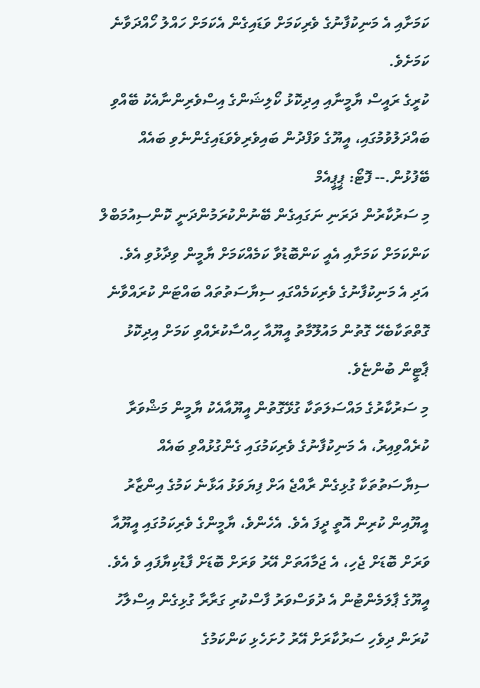ކަމަށާއި އެ މަނިކުފާނުގެ ވެރިކަމަށް ވަޑައިގެން އެކަމަށް ހައްލު ހޯއްދަވާނެ ކަމަށެވެ.
ކުރީގެ ރައީސް ޔާމީނާއި އިދިކޮޅު ކޯލިޝަންގެ އިސްވެރިންނާއެކު ބޭއްވި ބައްދަލުވުމުގައި، އީޔޫގެ ވަފްދުން ބައިވެރިވެވަޑައިގެންނެވި ބައެއް ބޭފުޅުން.-- ފޮޓޯ: ޕީޕީއެމް
މި ސަރުކާރުން ދަރަނި ނަގައިގެން ބޭނުންކުރަމުންދަނީ ކޮންސިއުމަބްލް ކަންކަމަށް ކަމަށާއި އެއީ ކަންބޮޑުވާ ކަމެއްކަމަށް ޔާމީން ވިދާޅުވި އެވެ. އަދި އެ މަނިކުފާނުގެ ވެރިކަމެއްގައި ސިޔާސަތުތައް ބައްޓަން ކުރައްވާނެ ގޮތްތަކާބެހޭ ގޮތުން މައުލޫމާތު އީޔޫއާ ހިއްސާކުރެއްވި ކަމަށް އިދިކޮޅު ޕާޓީން ބުންޏެވެ.
މި ސަރުކާރުގެ މައްސަލަތަކާ ގުޅޭގޮތުން އީޔޫއާއެކު ޔާމީން މަޝްވަރާ ކުރެއްވިއިރު، އެ މަނިކުފާނުގެ ވެރިކަމުގައި ގެންގުޅުއްވި ބައެއް ސިޔާސަތުތަކާ ގުޅިގެން ރާއްޖެ އަށް ފިޔަވަޅު އަޅާނެ ކަމުގެ އިންޒާރު އީޔޫއިން ކުރިން އޮތީ ދީފަ އެވެ. އެހެންވެ، ޔާމީންގެ ވެރިކަމުގައި އީޔޫއާ ވަރަށް ބޮޑަށް ޖެހި، އެ ޖަމާއަތަށް އޭރު ވަރަށް ބޮޑަށް ފާޑުކިޔާފައި ވެ އެވެ.
އީޔޫގެ ޕާލަމެންޓުން އެ ދުވަސްވަރު ފާސްކުރި ގަރާރާ ގުޅިގެން އިސްލާހު ކުރަން ދިވެހި ސަރުކާރަށް އޭރު ހުށަހެޅި ކަންކަމުގެ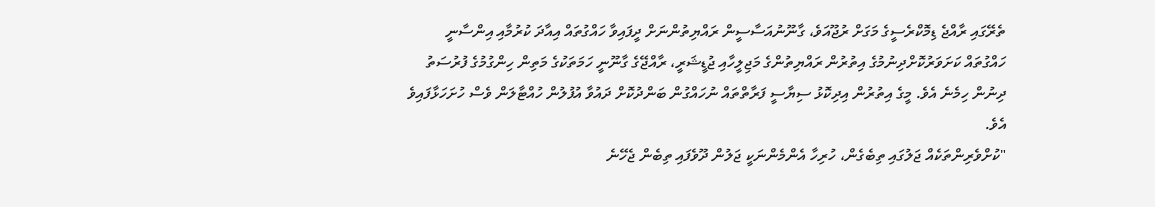ތެރޭގައި ރާއްޖެ ޑިމޮކްރެސީގެ މަގަށް ރުޖޫއަވެ، ގާނޫނުއަސާސީން ރައްޔިތުންނަށް ދީފައިވާ ހައްގުތައް އިއާދަ ކުރުމާއި އިންސާނީ ހައްގުތައް ކަށަވަރުކޮށްދިނުމުގެ އިތުރުން ރައްޔިތުންގެ މަޖިލީހާއި ޖުޑީޝަރީ، ރާއްޖޭގެ ގާނޫނީ ހަމަތަކުގެ މަތިން ހިންގުމުގެ ފުރުސަތު ދިނުން ހިމެނެ އެވެ. މީގެ އިތުރުން އިދިކޮޅު ސިޔާސީ ފަރާތްތައް ނުހައްގުން ބަންދުކޮށް ދައުވާ އުފުލުން ހުއްޓާލަން ވެސް ހުށަހަޅާފައިވެ އެވެ.
"ކުށްވެރިންތަކެއް ޖަލުގައި ތިބެގެން، ހުރިހާ އެންމެންނަކީ ޖަލުން ދޫވެފައި ތިބެން ޖެހޭނެ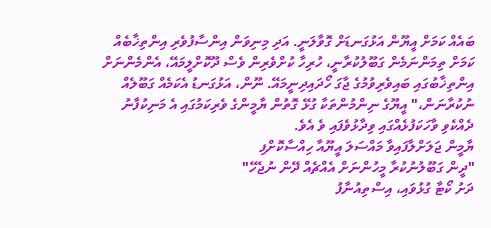ބައެއް ކަމަށް އީޔޫން އަޅުގަނޑަށް ގޮވާލަނީ. އަދި މިނިވަން އިންސާފުވެރި އިންތިޚާބެއް ކަމަށް ތިމަންނަމެން ގަބޫލުކުރާނީ، ހުރިހާ ކުށްވެރިން ވެސް ދޫކޮށްލީމައޭ، އެންމެންނަށް އިންތިޚާބުގައި ބައިވެރިވުމުގެ ޖާގަ ހޯދައިދިނީމައޭ. ނޫން، އަޅުގަނޑު އެކަމެއް ގަބޫލެއް ނުކުރާނަން،" އީޔޫގެ ނިންމުންތަކާ ގުޅޭ ގޮތުން ޔާމީންގެ ވެރިކަމުގައި އެ މަނިކުފާނު ދެއްކެވި ވާހަކަފުޅެއްގައި ވިދާޅުވެފައި ވެ އެވެ.
ޔާމީން ޖަލަށްލާފައިވާ މައްސަލަ އީޔޫއާ ހިއްސާކޮށްފި
"ދީން ގަބޫލުނުކުރާ މީހުންނަށް އެއްޗެއް ދޭން ނުޖެހޭ"
ދަށު ކޯޓާ ގުޅުވައި، އިސްތިއުނާފު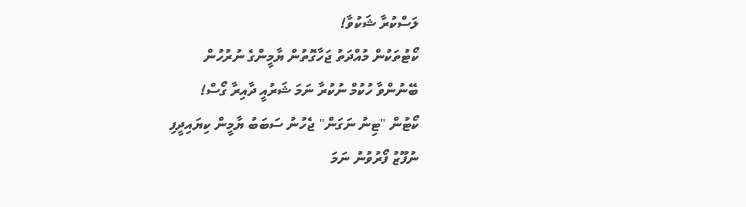ލަސްކުރާ ޝަކުވާ!
ކޯޓުތަކުން މުއްދަތު ޖަހާގޮތުން ޔާމީންގެ ނުރުހުން
ބޭނުންވާ ހުކުމް ނުކުރާ ނަމަ ޝަރުއީ ދާއިރާ ގޯސް!
ކޯޓުން "ޓިނު ނަގަން" ޖެހުނު ސަބަބު ޔާމީން ކިޔައިދީފި
ނުފޫޒު ފޯރުވުނު ނަމަ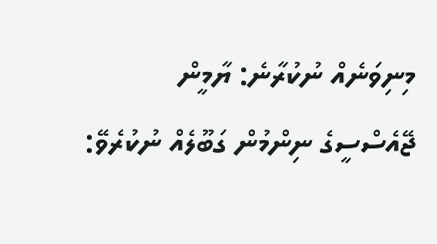މިނިވަނެއް ނުކުރާނެ: ޔާމީން
ޖޭއެސްސީގެ ނިންމުން ގަބޫލެއް ނުކުރެވޭ: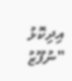އިދިކޮޅު
"ނުފޫޒު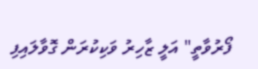ފޯރުވާތީ" އަލީ ޒާހިރު ވަކިކުރަން ގޮވާލައިފި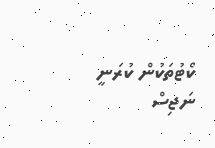ކޯޓުތަކުން ކުރަނީ ނަޖިސް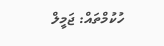ހުކުމްތައް: ޖަމީލް